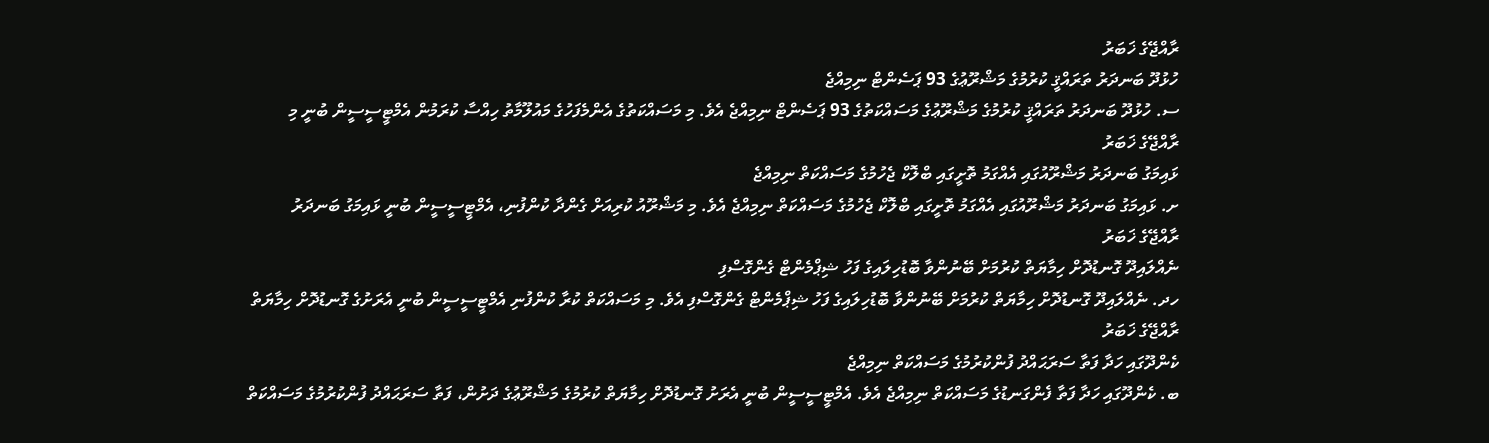ރާއްޖޭގެ ޚަބަރު
ހުޅުދޫ ބަނދަރު ތަރައްޤީ ކުރުމުގެ މަޝްރޫޢުގެ 93 ޕަސެންޓް ނިމިއްޖެ
ސ. ހުޅުދޫ ބަނދަރު ތަރައްޤީ ކުރުމުގެ މަޝްރޫޢުގެ މަސައްކަތުގެ 93 ޕަސެންޓް ނިމިއްޖެ އެވެ. މި މަސައްކަތުގެ އެންމެފަހުގެ މައުލޫމާތު ހިއްސާ ކުރަމުން އެމްޓީސީސީން ބުނީ މި
ރާއްޖޭގެ ޚަބަރު
ޅައިމަގު ބަނދަރު މަޝްރޫއުގައި އެއްގަމު ތޮށީގައި ބްލޮކް ޖެހުމުގެ މަސައްކަތް ނިމިއްޖެ
ށ. ޅައިމަގު ބަނދަރު މަޝްރޫއުގައި އެއްގަމު ތޮށީގައި ބްލޮކް ޖެހުމުގެ މަސައްކަތް ނިމިއްޖެ އެވެ. މި މަޝްރޫއު ކުރިއަށް ގެންދާ ކުންފުނި، އެމްޓީސީސީން ބުނީ ޅައިމަގު ބަނދަރު
ރާއްޖޭގެ ޚަބަރު
ނެއްލައިދޫ ގޮނޑުދޮށް ހިމާޔަތް ކުރުމަށް ބޭނުންވާ ބޮޑުހިލައިގެ ފަހު ޝިޕްމެންޓް ގެންގޮސްފި
ހދ. ނެއްލައިދޫ ގޮނޑުދޮށް ހިމާޔަތް ކުރުމަށް ބޭނުންވާ ބޮޑުހިލައިގެ ފަހު ޝިޕްމެންޓް ގެންގޮސްފި އެވެ. މި މަސައްކަތް ކުރާ ކުންފުނި އެމްޓީސީސީން ބުނީ އެރަށުގެ ގޮނޑުދޮށް ހިމާޔަތް
ރާއްޖޭގެ ޚަބަރު
ކެންދޫގައި ހަދާ ފަތާ ސަރަޙައްދު ފުންކުރުމުގެ މަސައްކަތް ނިމިއްޖެ
ބ. ކެންދޫގައި ހަދާ ފަތާ ފެންގަނޑުގެ މަސައްކަތް ނިމިއްޖެ އެވެ. އެމްޓީސީސީން ބުނީ އެރަށު ގޮނޑުދޮށް ހިމާޔަތް ކުރުމުގެ މަޝްރޫޢުގެ ދަށުން، ފަތާ ސަރަޙައްދު ފުންކުރުމުގެ މަސައްކަތް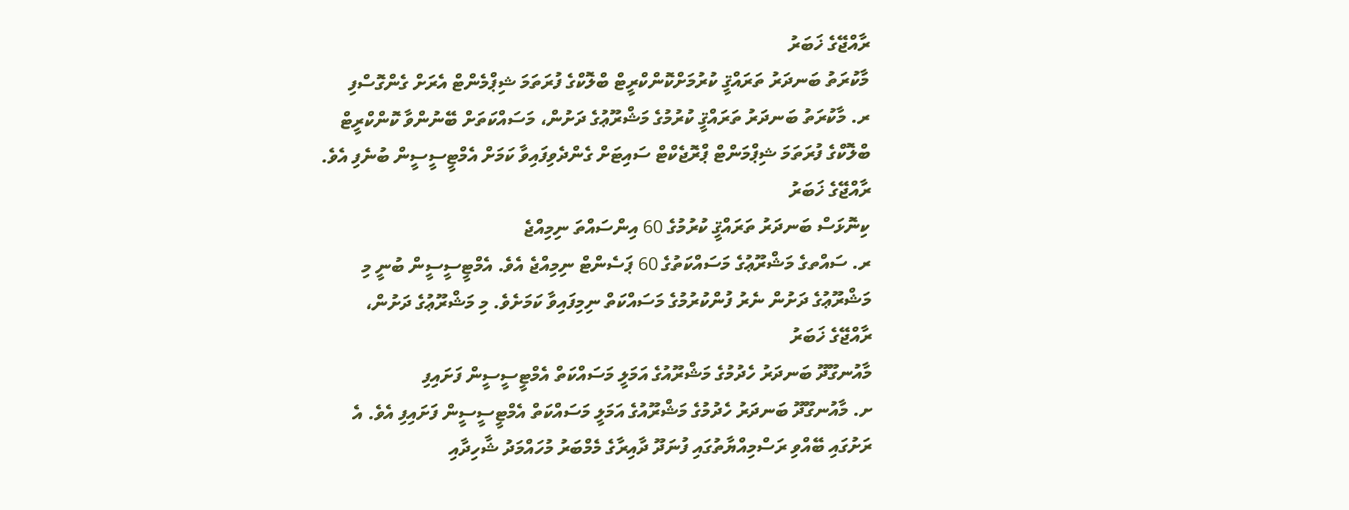ރާއްޖޭގެ ޚަބަރު
މާކުރަތު ބަނދަރު ތަރައްޤީ ކުރުމަށްކޮންކްރީޓް ބްލޮކްގެ ފުރަތަމަ ޝިޕްމެންޓް އެރަށް ގެންގޮސްފި
ރ. މާކުރަތު ބަނދަރު ތަރައްޤީ ކުރުމުގެ މަޝްރޫޢުގެ ދަށުން، މަސައްކަތަށް ބޭނުންވާ ކޮންކްރީޓް ބްލޮކްގެ ފުރަތަމަ ޝިޕްމަންޓް ޕްރޮޖެކްޓް ސައިޓަށް ގެންދެވިފައިވާ ކަމަށް އެމްޓީސީސީން ބުނެފި އެވެ.
ރާއްޖޭގެ ޚަބަރު
ކިނޮޅަސް ބަނދަރު ތަރައްޤީ ކުރުމުގެ 60 އިންސައްތަ ނިމިއްޖެ
ރ. ސައްތގެ މަޝްރޫޢުގެ މަސައްކަތުގެ 60 ޕަސެންޓް ނިމިއްޖެ އެވެ. އެމްޓީސީސީން ބުނީ މި މަޝްރޫޢުގެ ދަށުން ނެރު ފުންކުރުމުގެ މަސައްކަތް ނިމިފައިވާ ކަމަށެވެ. މި މަޝްރޫޢުގެ ދަށުން،
ރާއްޖޭގެ ޚަބަރު
މާއުނގޫދޫ ބަނދަރު ހެދުމުގެ މަޝްރޫއުގެ އަމަލީ މަސައްކަތް އެމްޓީސީސީން ފަށައިފި
ށ. މާއުނގޫދޫ ބަނދަރު ހެދުމުގެ މަޝްރޫއުގެ އަމަލީ މަސައްކަތް އެމްޓީސީސީން ފަށައިފި އެވެ. އެ ރަށުގައި ބޭއްވި ރަސްމިއްޔާތުގައި ފުނަދޫ ދާއިރާގެ މެމްބަރު މުހައްމަދު ޝާހިދާއި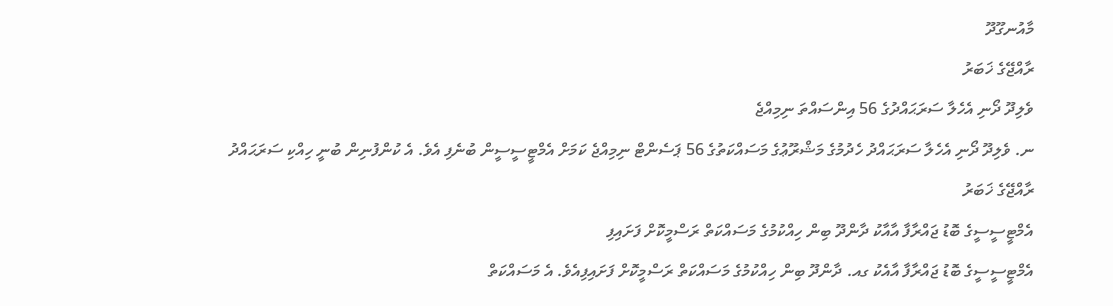މާއުނގޫދޫ
ރާއްޖޭގެ ޚަބަރު
ވެލިދޫ ދޯނި އެހެލާ ސަރަޙައްދުގެ 56 އިންސައްތަ ނިމިއްޖެ
ނ. ވެލިދޫ ދޯނި އެހެލާ ސަރަޙައްދު ހެދުމުގެ މަޝްރޫޢުގެ މަސައްކަތުގެ 56 ޕަސެންޓް ނިމިއްޖެ ކަމަށް އެމްޓީސީސީން ބުނެފި އެވެ. އެ ކުންފުނިން ބުނީ ހިއްކި ސަރަޙައްދު
ރާއްޖޭގެ ޚަބަރު
އެމްޓީސީސީގެ ބޮޑު ޖައްރާފާ އާއާކު ދާންދޫ ބިން ހިއްކުމުގެ މަސައްކަތް ރަސްމީކޮށް ފަށައިފި
އެމްޓީސީސީގެ ބޮޑު ޖައްރާފާ އާއެކު ގއ. ދާންދޫ ބިން ހިއްކުމުގެ މަސައްކަތް ރަސްމީކޮށް ފަށައިފިއެވެ. އެ މަސައްކަތް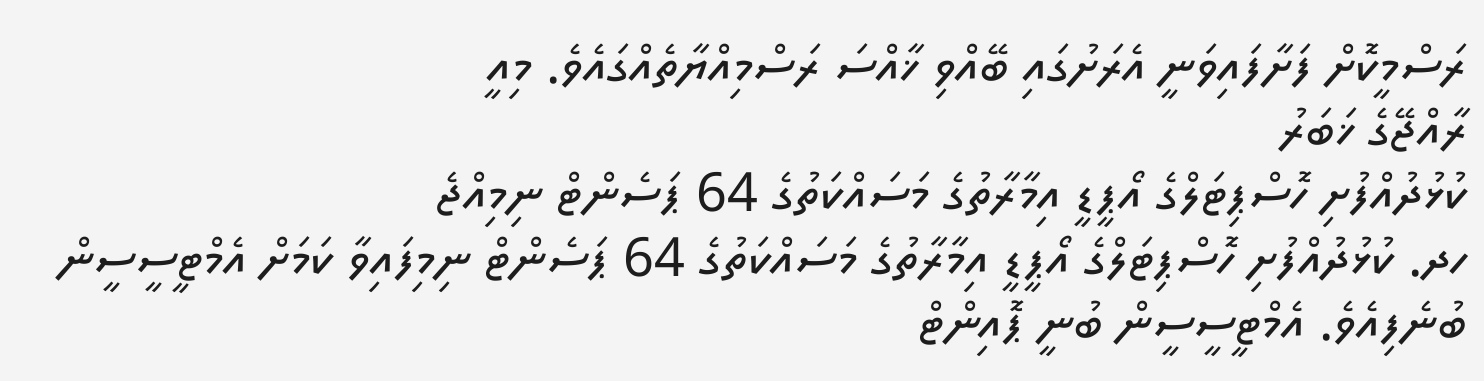ރަސްމީކޮށް ފަށާފައިވަނީ އެރަށުގައި ބޭއްވި ޚާއްސަ ރަސްމިއްޔާތެއްގައެވެ. މިއީ
ރާއްޖޭގެ ޚަބަރު
ކުޅުދުއްފުށި ހޮސްޕިޓަލްގެ އޯޕީޑީ އިމާރާތުގެ މަސައްކަތުގެ 64 ޕަސެންޓް ނިމިއްޖެ
ހދ. ކުޅުދުއްފުށި ހޮސްޕިޓަލްގެ އޯޕީޑީ އިމާރާތުގެ މަސައްކަތުގެ 64 ޕަސެންޓް ނިމިފައިވާ ކަމަށް އެމްޓީސީސީން ބުނެފިއެވެ. އެމްޓީސީސީން ބުނީ ޕޮއިންޓް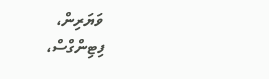ވަޔަރިން، ފިޓިންގްސް،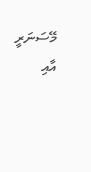މޭސަނަރީ އާއި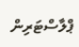ޕްލާސްޓަރިން